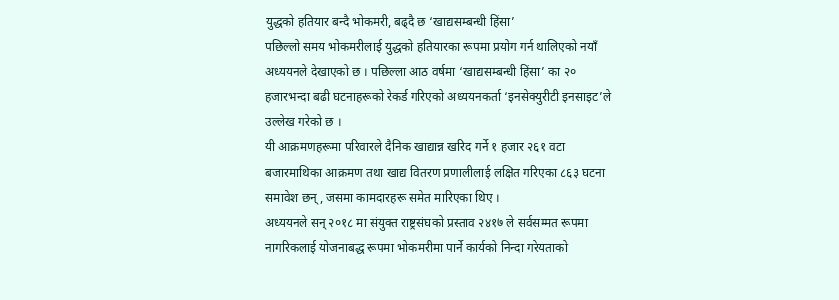युद्धको हतियार बन्दै भोकमरी, बढ्दै छ ‘खाद्यसम्बन्धी हिंसा’
पछिल्लो समय भोकमरीलाई युद्धको हतियारका रूपमा प्रयोग गर्न थालिएको नयाँ अध्ययनले देखाएको छ । पछिल्ला आठ वर्षमा ‘खाद्यसम्बन्धी हिंसा’ का २० हजारभन्दा बढी घटनाहरूको रेकर्ड गरिएको अध्ययनकर्ता ‘इनसेक्युरीटी इनसाइट’ले उल्लेख गरेको छ ।
यी आक्रमणहरूमा परिवारले दैनिक खाद्यान्न खरिद गर्ने १ हजार २६१ वटा बजारमाथिका आक्रमण तथा खाद्य वितरण प्रणालीलाई लक्षित गरिएका ८६३ घटना समावेश छन्, जसमा कामदारहरू समेत मारिएका थिए ।
अध्ययनले सन् २०१८ मा संयुक्त राष्ट्रसंघको प्रस्ताव २४१७ ले सर्वसम्मत रूपमा नागरिकलाई योजनाबद्ध रूपमा भोकमरीमा पार्ने कार्यको निन्दा गरेयताको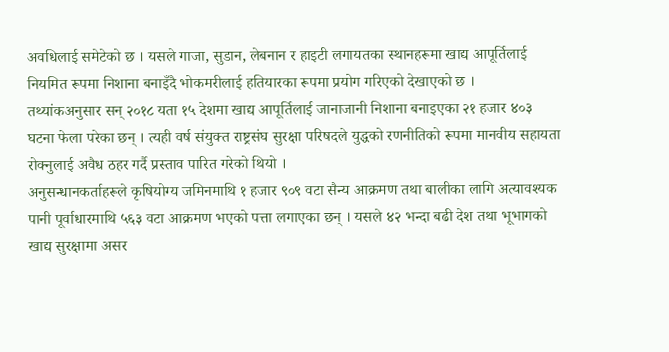अवधिलाई समेटेको छ । यसले गाजा, सुडान, लेबनान र हाइटी लगायतका स्थानहरूमा खाद्य आपूर्तिलाई नियमित रूपमा निशाना बनाइँदै भोकमरीलाई हतियारका रूपमा प्रयोग गरिएको देखाएको छ ।
तथ्यांकअनुसार सन् २०१८ यता १५ देशमा खाद्य आपूर्तिलाई जानाजानी निशाना बनाइएका २१ हजार ४०३ घटना फेला परेका छन् । त्यही वर्ष संयुक्त राष्ट्रसंघ सुरक्षा परिषदले युद्धको रणनीतिको रूपमा मानवीय सहायता रोक्नुलाई अवैध ठहर गर्दै प्रस्ताव पारित गरेको थियो ।
अनुसन्धानकर्ताहरूले कृषियोग्य जमिनमाथि १ हजार ९०९ वटा सैन्य आक्रमण तथा बालीका लागि अत्यावश्यक पानी पूर्वाधारमाथि ५६३ वटा आक्रमण भएको पत्ता लगाएका छन् । यसले ४२ भन्दा बढी देश तथा भूभागको खाद्य सुरक्षामा असर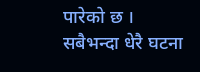पारेको छ ।
सबैभन्दा धेरै घटना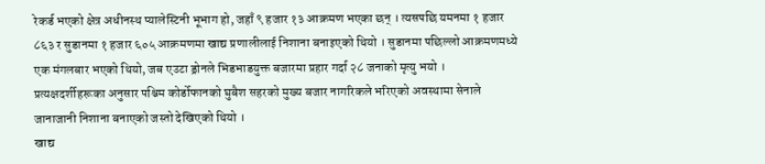रेकर्ड भएको क्षेत्र अधीनस्थ प्यालेस्टिनी भूभाग हो, जहाँ ९ हजार १३ आक्रमण भएका छन् । त्यसपछि यमनमा १ हजार ८६३ र सुडानमा १ हजार ६०५ आक्रमणमा खाद्य प्रणालीलाई निशाना बनाइएको थियो । सुडानमा पछिल्लो आक्रमणमध्ये एक मंगलबार भएको थियो, जब एउटा ड्रोनले भिडभाडयुक्त बजारमा प्रहार गर्दा २८ जनाको मृत्यु भयो ।
प्रत्यक्षदर्शीहरूका अनुसार पश्चिम कोर्डोफानको घुबैश सहरको मुख्य बजार नागरिकले भरिएको अवस्थामा सेनाले जानाजानी निशाना बनाएको जस्तो देखिएको थियो ।
खाद्य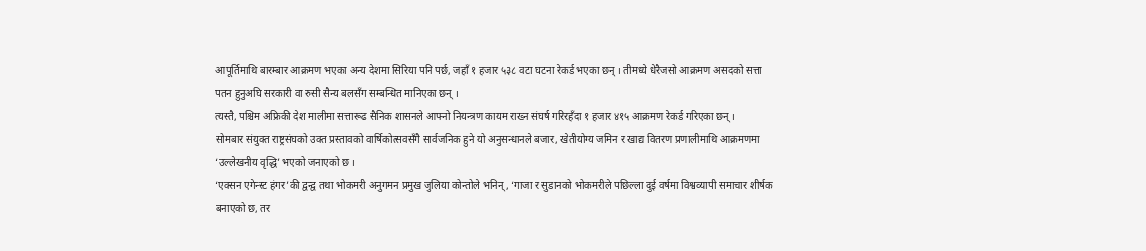आपूर्तिमाथि बारम्बार आक्रमण भएका अन्य देशमा सिरिया पनि पर्छ, जहाँ १ हजार ५३८ वटा घटना रेकर्ड भएका छन् । तीमध्ये धेरैजसो आक्रमण असदको सत्ता पतन हुनुअघि सरकारी वा रुसी सैन्य बलसँग सम्बन्धित मानिएका छन् ।
त्यस्तै, पश्चिम अफ्रिकी देश मालीमा सत्तारूढ सैनिक शासनले आफ्नो नियन्त्रण कायम राख्न संघर्ष गरिरहँदा १ हजार ४१५ आक्रमण रेकर्ड गरिएका छन् ।
सोमबार संयुक्त राष्ट्रसंघको उक्त प्रस्तावको वार्षिकोत्सवसँगै सार्वजनिक हुने यो अनुसन्धानले बजार, खेतीयोग्य जमिन र खाद्य वितरण प्रणालीमाथि आक्रमणमा ‘उल्लेखनीय वृद्धि’ भएको जनाएको छ ।
‘एक्सन एगेन्स्ट हंगर’की द्वन्द्व तथा भोकमरी अनुगमन प्रमुख जुलिया कोन्तोले भनिन्, ‘गाजा र सुडानको भोकमरीले पछिल्ला दुई वर्षमा विश्वव्यापी समाचार शीर्षक बनाएको छ, तर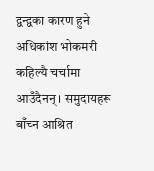द्वन्द्वका कारण हुने अधिकांश भोकमरी कहिल्यै चर्चामा आउँदैनन् । समुदायहरू बाँच्न आश्रित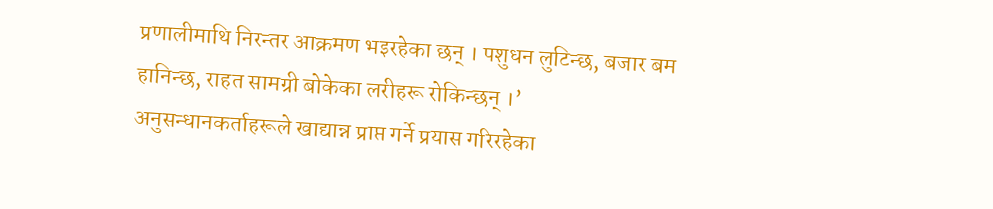प्रणालीमाथि निरन्तर आक्रमण भइरहेका छन् । पशुधन लुटिन्छ, बजार बम हानिन्छ, राहत सामग्री बोकेका लरीहरू रोकिन्छन् ।’
अनुसन्धानकर्ताहरूले खाद्यान्न प्राप्त गर्ने प्रयास गरिरहेका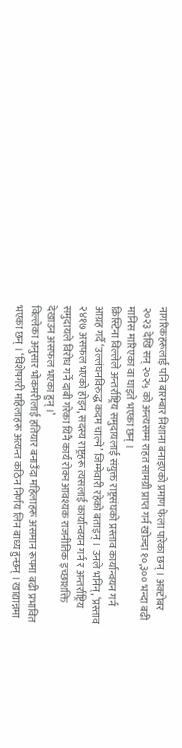नागरिकहरूलाई पनि बारम्बार निशाना बनाइएको प्रमाण फेला पारेका छन् । अक्टोबर २०२३ देखि सन् २०२५ को अन्त्यसम्म राहत सामग्री प्राप्त गर्न खोज्दा १०,३०० भन्दा बढी मानिस मारिएका वा घाइते भएका छन् ।
क्रिस्टिना विल्लेले अन्तर्राष्ट्रिय समुदायलाई संयुक्त राष्ट्रसंघको प्रस्ताव कार्यान्वयन गर्न आग्रह गर्दै ‘उल्लंघनविरुद्ध कदम चाल्ने’ जिम्मेवारी रहेको बताइन् । उनले भनिन्, ‘प्रस्ताव २४१७ असफल भएको होइन, सदस्य राष्ट्रहरू त्यसलाई कार्यान्वयन गर्न र अन्तर्राष्ट्रिय समुदायले विरोध गर्ने दाबी गरेका यिनै कार्य रोक्न आवश्यक राजनीतिक इच्छाशक्ति देखाउन असफल भएका हुन् ।’
विल्लेका अनुसार भोकमरीलाई हतियार बनाउँदा महिलाहरू असमान रूपमा बढी प्रभावित भएका छन् । ‘विशेषगरी महिलाहरू अत्यन्त कठिन निर्णय लिन बाध्य हुन्छन् । खाद्यान्नमा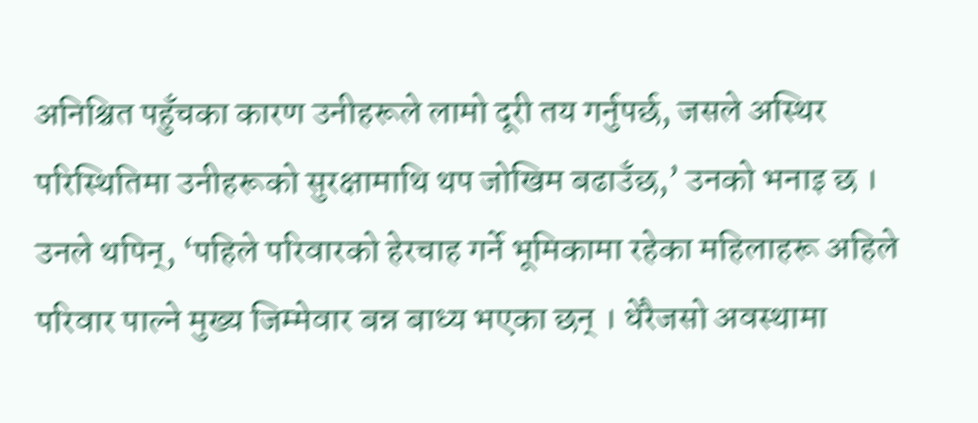अनिश्चित पहुँचका कारण उनीहरूले लामो दूरी तय गर्नुपर्छ, जसले अस्थिर परिस्थितिमा उनीहरूको सुरक्षामाथि थप जोखिम बढाउँछ,’ उनको भनाइ छ ।
उनले थपिन्, ‘पहिले परिवारको हेरचाह गर्ने भूमिकामा रहेका महिलाहरू अहिले परिवार पाल्ने मुख्य जिम्मेवार बन्न बाध्य भएका छन् । धेरैजसो अवस्थामा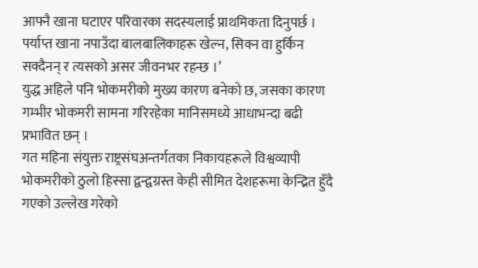आफ्नै खाना घटाएर परिवारका सदस्यलाई प्राथमिकता दिनुपर्छ । पर्याप्त खाना नपाउँदा बालबालिकाहरू खेल्न, सिक्न वा हुर्किन सक्दैनन् र त्यसको असर जीवनभर रहन्छ ।’
युद्ध अहिले पनि भोकमरीको मुख्य कारण बनेको छ, जसका कारण गम्भीर भोकमरी सामना गरिरहेका मानिसमध्ये आधाभन्दा बढी प्रभावित छन् ।
गत महिना संयुक्त राष्ट्रसंघअन्तर्गतका निकायहरूले विश्वव्यापी भोकमरीको ठुलो हिस्सा द्वन्द्वग्रस्त केही सीमित देशहरूमा केन्द्रित हुँदै गएको उल्लेख गरेको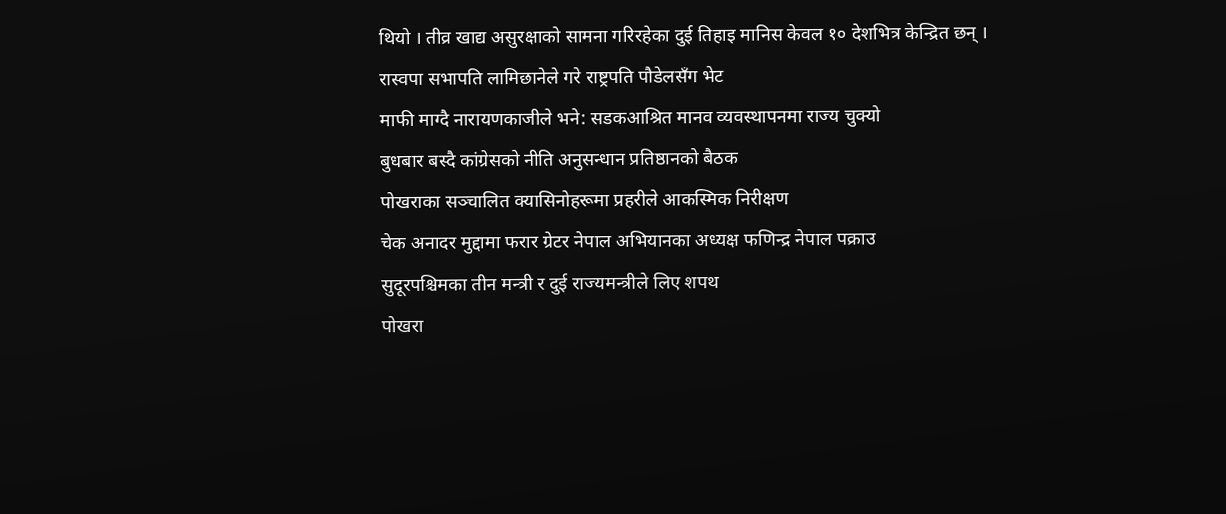थियो । तीव्र खाद्य असुरक्षाको सामना गरिरहेका दुई तिहाइ मानिस केवल १० देशभित्र केन्द्रित छन् ।
रास्वपा सभापति लामिछानेले गरे राष्ट्रपति पौडेलसँग भेट
माफी माग्दै नारायणकाजीले भने: सडकआश्रित मानव व्यवस्थापनमा राज्य चुक्यो
बुधबार बस्दै कांग्रेसको नीति अनुसन्धान प्रतिष्ठानको बैठक
पोखराका सञ्चालित क्यासिनोहरूमा प्रहरीले आकस्मिक निरीक्षण
चेक अनादर मुद्दामा फरार ग्रेटर नेपाल अभियानका अध्यक्ष फणिन्द्र नेपाल पक्राउ
सुदूरपश्चिमका तीन मन्त्री र दुई राज्यमन्त्रीले लिए शपथ
पोखरा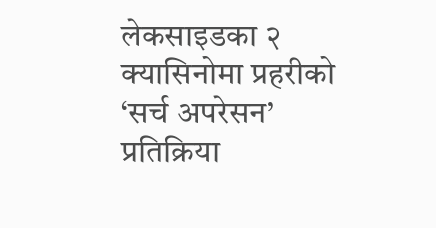लेकसाइडका २ क्यासिनोमा प्रहरीको ‘सर्च अपरेसन’
प्रतिक्रिया